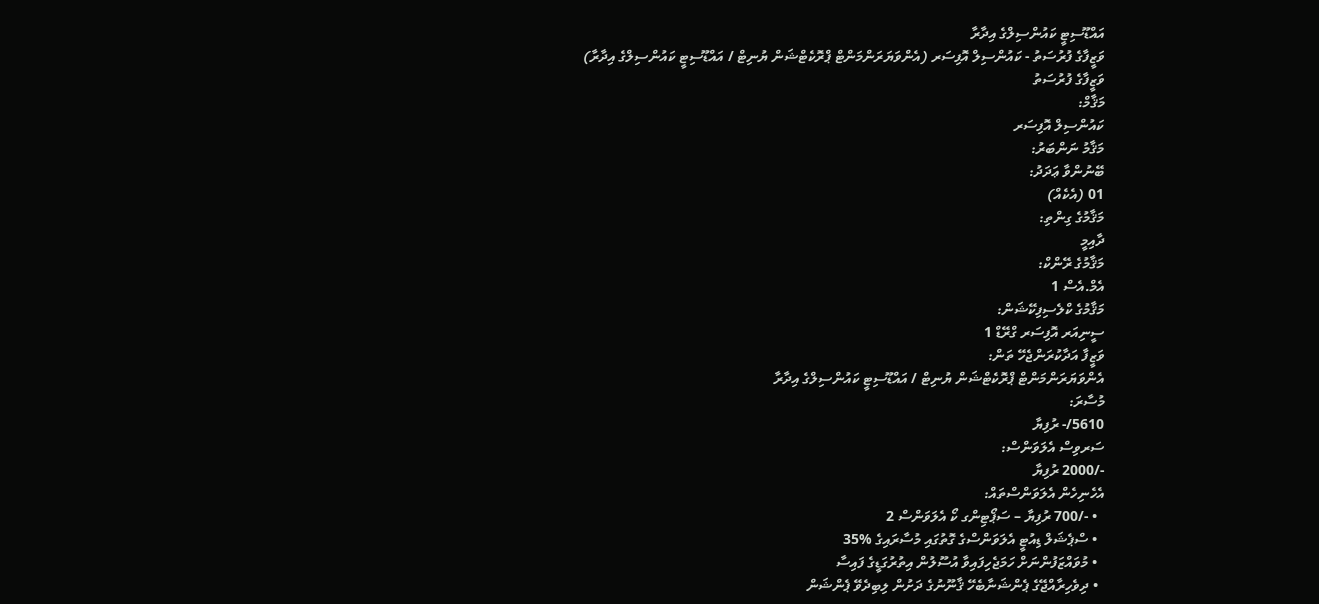އައްޑޫސިޓީ ކައުންސިލްގެ އިދާރާ
ވަޒީފާގެ ފުރުސަތު - ކައުންސިލް އޮފިސަރ (އެންވަޔަރަންމަންޓް ޕްރޮކެޓްޝަން ޔުނިޓް / އައްޑޫސިޓީ ކައުންސިލްގެ އިދާރާ)
ވަޒީފާގެ ފުރުސަތު
މަޤާމް:
ކައުންސިލް އޮފިސަރ
މަޤާމު ނަންބަރު:
ބޭނުންވާ ޢަދަދު:
01 (އެކެއް)
މަޤާމުގެ ގިންތި:
ދާއިމީ
މަޤާމުގެ ރޭންކް:
އެމް.އެސް 1
މަޤާމުގެ ކްލެސިފިކޭޝަން:
ސީނިއަރ އޮފިސަރ ގްރޭޑް 1
ވަޒީފާ އަދާކުރަންޖެހޭ ތަން:
އެންވަޔަރަންމަންޓް ޕްރޮކެޓްޝަން ޔުނިޓް / އައްޑޫސިޓީ ކައުންސިލްގެ އިދާރާ
މުސާރަ:
5610/- ރުފިޔާ
ސަރވިސް އެލަވަންސް:
-/2000 ރުފިޔާ
އެހެނިހެން އެލަވަންސްތައް:
  • -/700 ރުފިޔާ – ސަޕޯޓިންގ ކޯ އެލަވަންސް 2
  • ސްޕެޝަލް ޑިއުޓީ އެލަވަންސްގެ ގޮތުގައި މުސާރައިގެ %35
  • މުވައްޒަފުންނަށް ހަމަޖެހިފައިވާ އުސޫލުން އިތުރުގަޑީގެ ފައިސާ
  • ދިވެހިރާއްޖޭގެ ޕެންޝަނާބެހޭ ޤާނޫނުގެ ދަށުން ލިބިދެވޭ ޕެންޝަން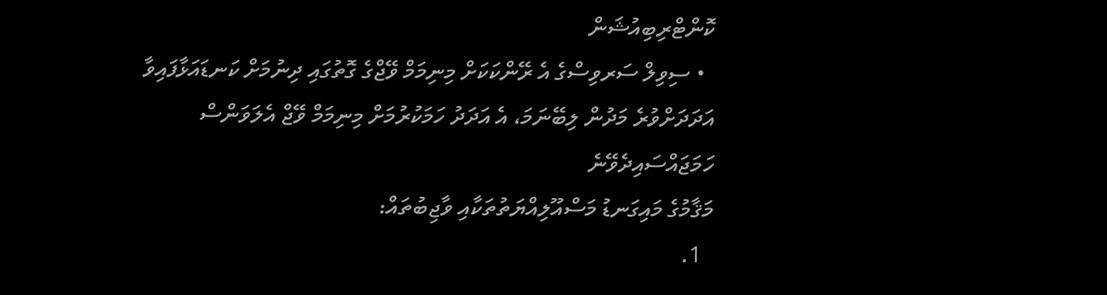ކޮންޓްރިބިއުޝަން
  • ސިވިލް ސަރވިސްގެ އެ ރޭންކަކަށް މިނިމަމް ވޭޖްގެ ގޮތުގައި ދިނުމަށް ކަނޑައަޅާފައިވާ އަދަދަށްވުރެ މަދުން ލިބޭނަމަ، އެ އަދަދު ހަމަކުރުމަށް މިނިމަމް ވޭޖް އެލަވަންސް ހަމަޖައްސައިދެވޭނެ
މަޤާމުގެ މައިގަނޑު މަސްއޫލިއްޔަތުތަކާއި ވާޖިބުތައް:
  1.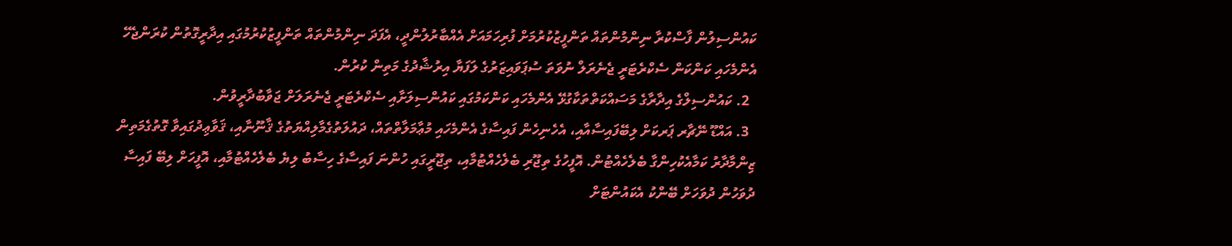ކައުންސިލުން ފާސްކުރާ ނިންމުންތައް ތަންފީޒުކުރުމަށް ފުރިހަމައަށް އެއްބާރުލުންދީ، އެފަދަ ނިންމުންތައް ތަންފީޒުކުރުމުގައި އިދާރީގޮތުން ކުރަންޖެހޭ އެންމެހައި ކަންކަން ސެކްރެޓަރީ ޖެނެރަލް ނުވަތަ ސުޕަވައިޒަރުގެ ލަފަޔާ އިރުޝާދުގެ މަތިން ކުރުން.
  2. ކައުންސިލްގެ އިދާރާގެ މަސައްކަތްތަކާގުޅޭ އެންމެހައި ކަންކަމުގައި ކައުންސިލަށާއި ސެކްރެޓަރީ ޖެނެރަލަށް ޖަވާބުދާރީވުން.
  3. އައްޑޫ ނޭޗާރ ޕަރކަށް ލިބޭފައިސާއާއި، އެހެނިހެން ފައިސާގެ އެންމެހައި މުޢާމަލާތްތައް، ދައުލަތުގެމާލިއްޔަތުގެ ޤާނޫނާއި، ޤަވާޢިދުގައިވާ ގޮތުގެމަތިން ޒިންމާދާރު ކަމާއެކުހިންގާ ބެލެހެއްޓުން. އޮފީހުގެ ތިޖޫރި ބެލެހެއްޓުމާއި، ތިޖޫރީގައި ހުންނަ ފައިސާގެ ހިސާބު ލިޔެ ބެލެހެއްޓުމާއި، އޮފީހަށް ލިބޭ ފައިސާ ދުވަހުން ދުވަހަށް ބޭންކު އެކައުންޓަށް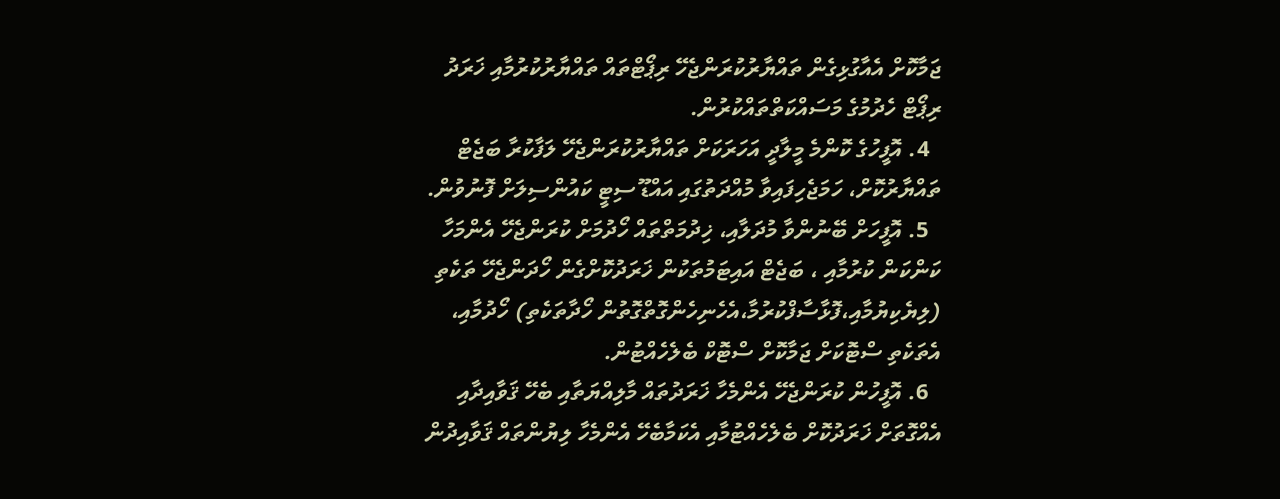ޖަމާކޮށް އެއާގުޅިގެން ތައްޔާރުކުރަންޖެހޭ ރިޕޯޓްތައް ތައްޔާރުކުރުމާއި ޚަރަދު ރިޕޯޓް ހެދުމުގެ މަސައްކަތްތައްކުރުން.
  4. އޮފީހުގެ ކޮންމެ މީލާދީ އަހަރަކަށް ތައްޔާރުކުރަންޖެހޭ ލަފާކުރާ ބަޖެޓް ތައްޔާރުކޮށް، ހަމަޖެހިފައިވާ މުއްދަތުގައި އައްޑޫ ސިޓީ ކައުންސިލަށް ފޮނުވުން.
  5. އޮފީހަށް ބޭނުންވާ މުދަލާއި، ޚިދުމަތްތައް ހޯދުމަށް ކުރަންޖެހޭ އެންމަހާ ކަންކަން ކުރުމާއި ، ބަޖެޓް އައިޓަމުތަކުން ޚަރަދުކޮށްގެން ހޯދަންޖެހޭ ތަކެތި (ލިޔެކިޔުމާއި،ފޮޅާސާފްކުރުމާ،އެހެނިހެންގޮތްގޮތުން ހޯދާތަކެތި) ހޯދުމާއި، އެތަކެތި ސްޓޮކަށް ޖަމާކޮށް ސްޓޮކް ބެލެހެއްޓުން.
  6. އޮފީހުން ކުރަންޖެހޭ އެންމެހާ ޚަރަދުތައް މާލިއްޔަތާއި ބެހޭ ޤަވާއިދާއި އެއްގޮތަށް ޚަރަދުކޮށް ބެލެހެއްޓުމާއި އެކަމާބެހޭ އެންމެހާ ލިޔުންތައް ޤަވާއިދުން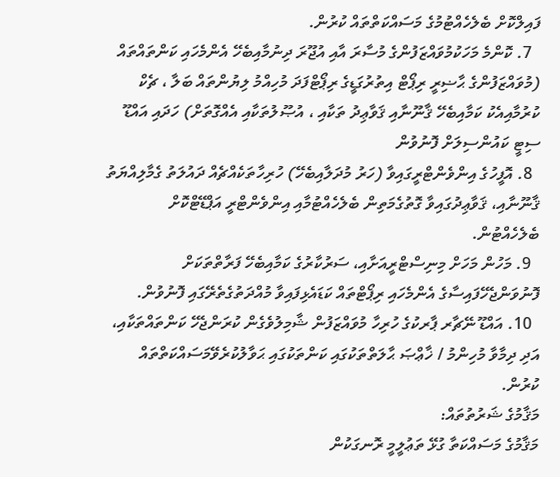ފައިލްކޮށް ބެލެހެއްޓުމުގެ މަސައްކަތްތައް ކުރުން.
  7. ކޮންމެ މަހަކުމުވައްޒަފުންގެ މުސާރަ އާއި އުޖޫރަ ދިނުމާއިބެހޭ އެންމެހައި ކަންތައްތައް (މުވައްޒަފުންގެ ޙާޟިރީ ރިޕޯޓް އިތުރުގަޑީގެ ރިޕޯޓްފަދަ މުހިއްމު ލިޔުންތައް ބަލާ ، ޗެކް ކުރުމާއިއެކު ކަމާއިބެހޭ ޤާނޫނާއި ޤަވާޢިދު ތަކާއި ، އުޞޫލުތަކާއި އެއްގޮތަށް) ހަދައި އައްޑޫ ސިޓީ ކައުންސިލަށް ފޮނުވުން
  8. އޮފީހުގެ އިންވެންޓްރީގައިވާ (ހަރު މުދަލާއިބެހޭ) ހުރިހާތަކެއްޗެއް ދައުލަތު ގެމާލިއްޔަތު ޤާނޫނާއި، ޤަވާޢިދުގައިވާ ގޮތުގެމަތިން ބެލެހެއްޓުމާއި އިންވެންޓްރީ އަޕްޑޭޓްކޮށް ބެލެހެއްޓުން.
  9. މަހުން މަހަށް މިނިސްޓްރީއަށާއި، ސަރުކާރުގެ ކަމާއިބެހޭ ފަރާތްތަކަށް ފޮނުވަންޖެހޭފައިސާގެ އެންމެހައި ރިޕޯޓްތައް ކަޑައެޅިފައިވާ މުއްދަތުގެތެރޭގައި ފޮނުވުން.
  10. އައްޑޫ ނޭޗާރ ޕާރކުގެ ހުރިހާ މުވައްޒަފުން ޝާމިލުވެގެން ކުރަންޖެހޭ ކަންތައްތަކާއި، އަދި ދިމާވާ މުހިންމު / ޚާޢްޞަ ޙާލަތްތަކުގައި ކަންތަކުގައި ޙަވާލުކުރެވޭމަސައްކަތްތައް ކުރުން.
މަޤާމުގެ ޝަރުތުތައް:
މަޤާމުގެ މަސައްކަތާ ގުޅޭ ތަޢުލީމީ ރޮނގަކުން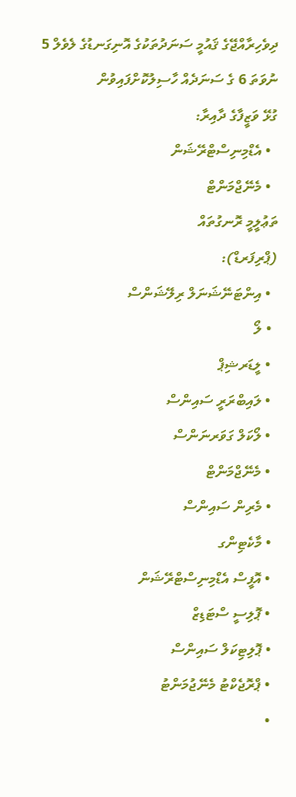ދިވެހިރާއްޖޭގެ ޤައުމީ ސަނަދުތަކުގެ އޮނިގަނޑުގެ ލެވެލް 5 ނުވަތަ 6 ގެ ސަނަދެއް ހާސިލުކޮށްފައިވުން
ގުޅޭ ވަޒީފާގެ ދާއިރާ:
  • އެޑްމިނިސްޓްރޭޝަން
  • މެނޭޖްމަންޓް
ތަޢުލީމީ ރޮނގުތައް
(ޕްރިފަރޑް):
  • އިންޓަނޭޝަނަލް ރިލޭޝަންސް
  • ލޯ
  • ލީޑަރޝިޕް
  • ލައިބްރަރީ ސައިންސް
  • ލޯކަލް ގަވަރނަންސް
  • މެނޭޖްމަންޓް
  • މެރިން ސައިންސް
  • މާކެޓިންގ
  • އޮފީސް އެޑްމިނިސްޓްރޭޝަން
  • ޕޮލިސީ ސްޓަޑިޒް
  • ޕޮލިޓިކަލް ސައިންސް
  • ޕްރޮޖެކްޓު މެނޭޖުމަންޓު
  •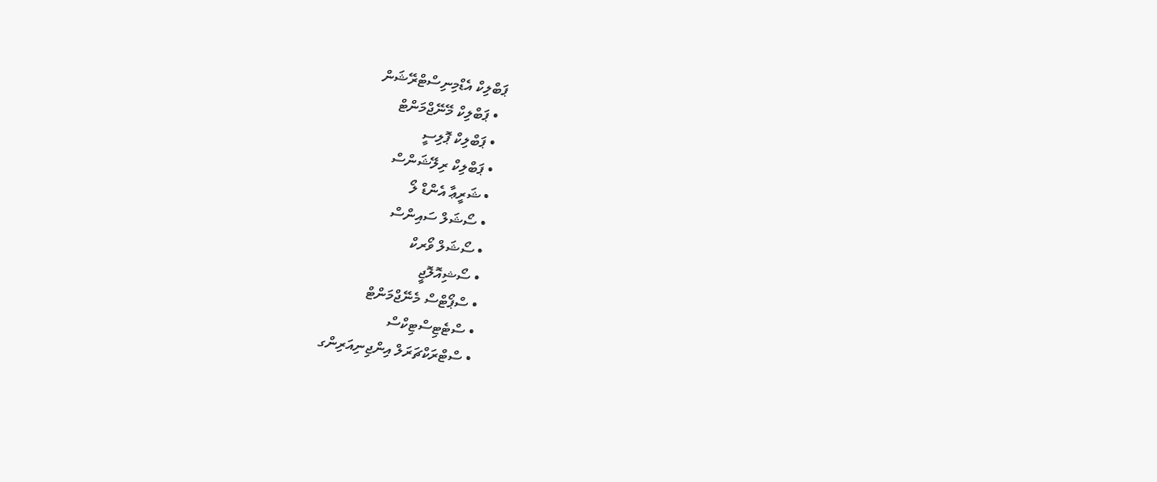ޕަބްލިކް އެޑްމިނިސްޓްރޭޝަން
  • ޕަބްލިކް މޭނޭޖްމަންޓް
  • ޕަބްލިކް ޕޮލިސީ
  • ޕަބްލިކް ރިލޭޝަންސް
  • ޝަރީޢާ އެންޑް ލޯ
  • ސޯޝަލް ސައިންސް
  • ސޯޝަލް ވޯރކް
  • ސޯޝިއޮލޮޖީ
  • ސްޕޯޓްސް މެނޭޖްމަންޓް
  • ސްޓެޓިސްޓިކްސް
  • ސްޓްރަކްޗަރަލް އިންޖިނިއަރިންގ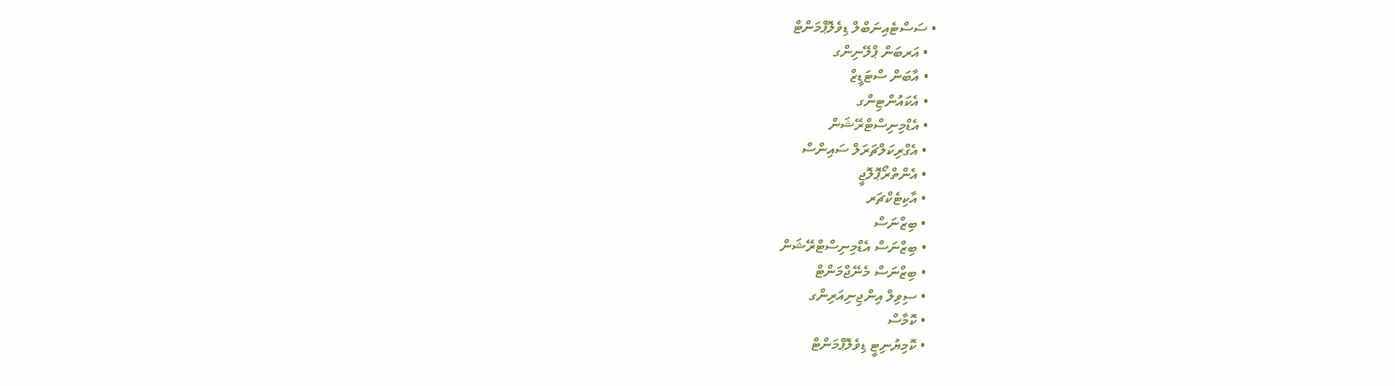• ސަސްޓެއިނަބްލް ޑިވެލޮޕްމަންޓް
  • އަރބަން ޕްލޭނިންގ
  • އާބަން ސްޓަޑީޒް
  • އެކައުންޓިންގ
  • އެޑްމިނިސްޓްރޭޝަން
  • އެގްރިކަލްޗަރަލް ސައިންސް
  • އެންތްރޯޕޮލޮޖީ
  • އާކިޓެކްޗަރ
  • ބިޒްނަސް
  • ބިޒްނަސް އެޑްމިނިސްޓްރޭޝަން
  • ބިޒްނަސް މެނޭޖްމަންޓް
  • ސިވިލް އިންޖިނިއަރިންގ
  • ކޮމާސް
  • ކޮމިޔުނިޓީ ޑިވެލޮޕްމަންޓް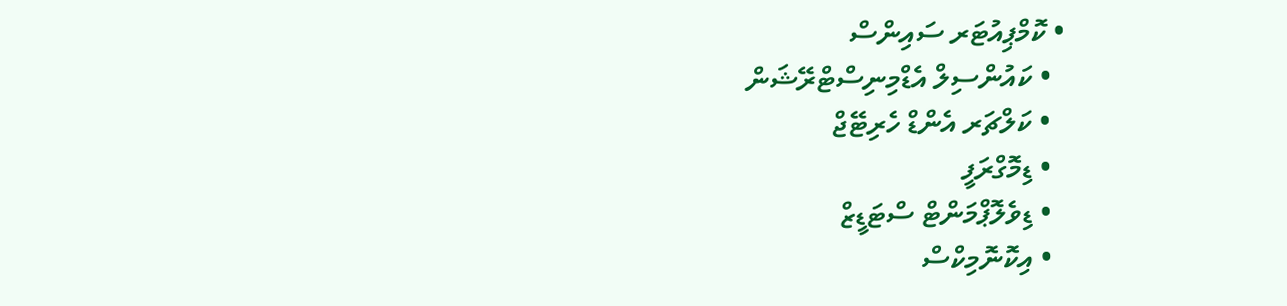• ކޮމްޕިއުޓަރ ސައިންސް
  • ކައުންސިލް އެޑްމިނިސްޓްރޭޝަން
  • ކަލްޗަރ އެންޑް ހެރިޓޭޖް
  • ޑިމޮގްރަފީ
  • ޑިވެލޮޕްމަންޓް ސްޓަޑީޒް
  • އިކޮނޮމިކްސް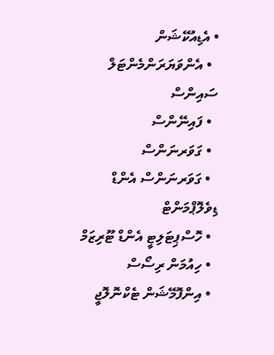• އެޑިއުކޭޝަން
  • އެންވަޔަރަންމެންޓަލް ސައިންސް
  • ފައިނޭންސް
  • ގަވަރނަންސް
  • ގަވަރނަންސް އެންޑް ޑިވެލޮޕްމަންޓް
  • ހޮސްޕިޓަލިޓީ އެންޑް ޓޫރިޒަމް
  • ހިއުމަން ރިސޯސް
  • އިންފޮމޭޝަން ޓެކްނޮލޮޖީ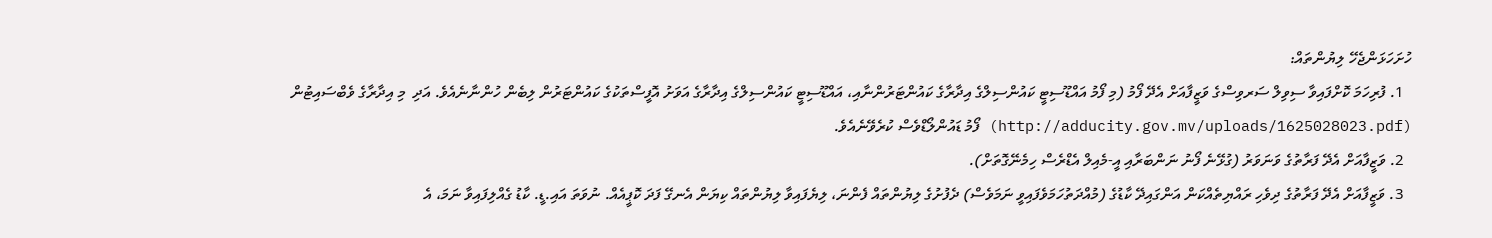ހުށަހަޅަންޖެހޭ ލިޔުންތައް:
  1. ފުރިހަމަ ކޮށްފައިވާ ސިވިލް ސަރވިސްގެ ވަޒީފާއަށް އެދޭ ފޯމު (މި ފޯމު އައްޑޫސިޓީ ކައުންސިލްގެ އިދާރާގެ ކައުންޓަރުންނާއި، އައްޑޫސިޓީ ކައުންސިލްގެ އިދާރާގެ އަވަށު އޮފީސްތަކުގެ ކައުންޓަރުން ލިބެން ހުންނާނެއެވެ. އަދި  މި އިދާރާގެ ވެބްސައިޓުން (http://adducity.gov.mv/uploads/1625028023.pdf) ފޯމު ޑައުންލޯޑްވެސް ކުރެވޭނެއެވެ.
  2. ވަޒީފާއަށް އެދޭ ފަރާތުގެ ވަނަވަރު (ގުޅޭނެ ފޯނު ނަންބަރާއި އީ-މެއިލް އެޑްރެސް ހިމެނޭގޮތަށް).
  3. ވަޒީފާއަށް އެދޭ ފަރާތުގެ ދިވެހި ރައްޔިތެއްކަން އަންގައިދޭ ކާޑުގެ (މުއްދަތުހަމަވެފައިވީ ނަމަވެސް) ދެފުށުގެ ލިޔުންތައް ފެންނަ، ލިޔެފައިވާ ލިޔުންތައް ކިޔަން އެނގޭ ފަދަ ކޮޕީއެއް. ނުވަތަ އައި.ޑީ. ކާޑު ގެއްލިފައިވާ ނަމަ، އެ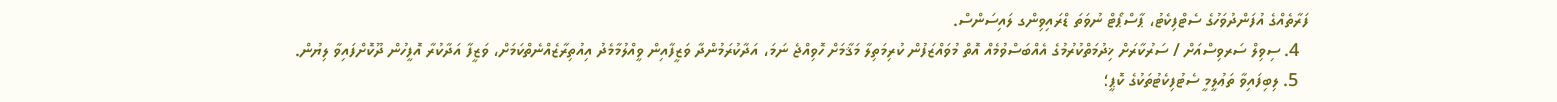ފަރާތެއްގެ އުފަންދުވަހުގެ ސެޓްފިކެޓު، ޕާސްޕޯޓް ނުވަތަ ޑްރައިވިންގ ލައިސަންސް.
  4. ސިވިލް ސަރވިސްއަށް / ސަރުކާރަށް ޚިދުމަތްކުރުމުގެ އެއްބަސްވުމެއް އޮތް މުވައްޒަފުން ކުރިމަތިލާ މަޤާމަށް ހޮވިއްޖެ ނަމަ، އަދާކުރަމުންދާ ވަޒީފާއިން ވީއްލުމާމެދު އިއުތިރާޒެއްނެތްކަމަށް، ވަޒީފާ އަދާކުރާ އޮފީހުން ދޫކޮށްފައިވާ ލިޔުން.
  5. ލިބިފައިވާ ތަޢުލީމީ ސެޓުފިކެޓުތަކުގެ ކޮޕީ؛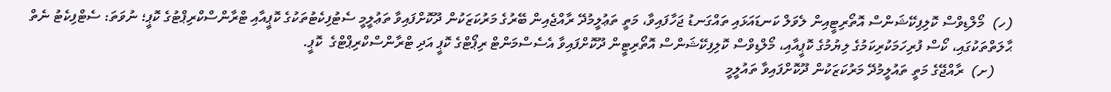(ހ)  މޯލްޑިވްސް ކޮލިފިކޭޝަންސް އޮތޯރިޓީއިން ލެވަލް ކަނޑައަޅައި ތައްގަނޑު ޖަހާފައިވާ، މަތީ ތަޢުލީމުދޭ ރާއްޖެއިން ބޭރުގެ މަރުކަޒަކުން ދޫކޮށްފައިވާ ތަޢުލީމީ ސެޓުފިކެޓުތަކުގެ ކޮޕީއާއި ޓްރާންސްކްރިޕްޓުގެ ކޮޕީ؛ ނުވަތަ: ސެޓްފިކެޓު ނެތް ޙާލަތްތަކުގައި، ކޯސް ފުރިހަމަކުރިކަމުގެ ލިޔުމުގެ ކޮޕީއާއި، މޯލްޑިވްސް ކޮލިފިކޭޝަންސް އޮތޯރިޓީން ދޫކޮށްފައިވާ އެސެސްމަންޓް ރިޕޯޓްގެ ކޮޕީ އަދި ޓްރާންސްކްރިޕްޓްގެ  ކޮޕީ.
     (ށ)  ރާއްޖޭގެ މަތީ ތައުލީމުދޭ މަރުކަޒަކުން ދޫކޮށްފައިވާ ތައުލީމީ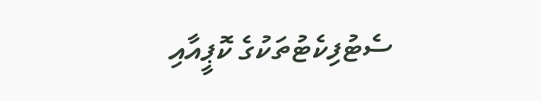ސެޓުފިކެޓުތަކުގެ ކޮޕީއާއި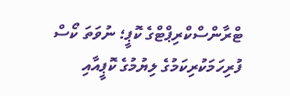ޓްރާންސްކްރިޕްޓްގެ ކޮޕީ؛ ނުވަތަ ކޯސް ފުރިހަމަކުރިކަމުގެ ލިޔުމުގެ ކޮޕީއާއި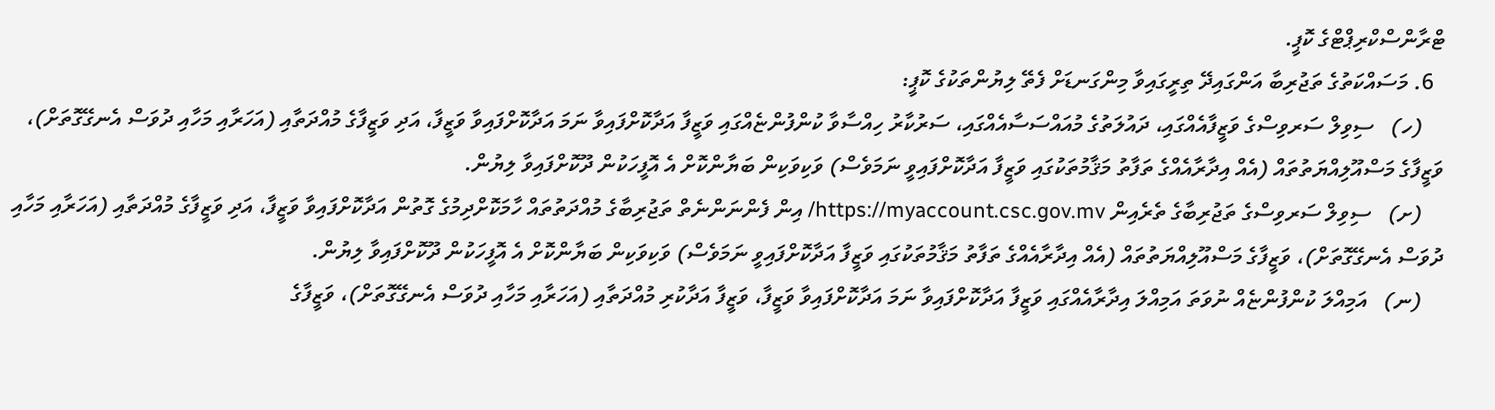ޓްރާންސްކްރިޕްޓްގެ ކޮޕީ.
  6. މަސައްކަތުގެ ތަޖުރިބާ އަންގައިދޭ ތިރީގައިވާ މިންގަނޑަށް ފެތޭ ލިޔުންތަކުގެ ކޮޕީ:
    (ހ)   ސިވިލް ސަރވިސްގެ ވަޒީފާއެއްގައި، ދައުލަތުގެ މުއައްސަސާއެއްގައި، ސަރުކާރު ހިއްސާވާ ކުންފުންޏެއްގައި ވަޒީފާ އަދާކޮށްފައިވާ ނަމަ އަދާކޮށްފައިވާ ވަޒީފާ، އަދި ވަޒީފާގެ މުއްދަތާއި (އަހަރާއި މަހާއި ދުވަސް އެނގޭގޮތަށް)، ވަޒީފާގެ މަސްއޫލިއްޔަތުތައް (އެއް އިދާރާއެއްގެ ތަފާތު މަޤާމުތަކުގައި ވަޒީފާ އަދާކޮށްފައިވީ ނަމަވެސް) ވަކިވަކިން ބަޔާންކޮށް އެ އޮފީހަކުން ދޫކޮށްފައިވާ ލިޔުން.
    (ށ)   ސިވިލް ސަރވިސްގެ ތަޖުރިބާގެ ތެރެއިން https://myaccount.csc.gov.mv/ އިން ފެންނަންނެތް ތަޖުރިބާގެ މުއްދަތުތައް ހާމަކޮށްދިމުގެ ގޮތުން އަދާކޮށްފައިވާ ވަޒީފާ، އަދި ވަޒީފާގެ މުއްދަތާއި (އަހަރާއި މަހާއި ދުވަސް އެނގޭގޮތަށް)، ވަޒީފާގެ މަސްއޫލިއްޔަތުތައް (އެއް އިދާރާއެއްގެ ތަފާތު މަޤާމުތަކުގައި ވަޒީފާ އަދާކޮށްފައިވީ ނަމަވެސް) ވަކިވަކިން ބަޔާންކޮށް އެ އޮފީހަކުން ދޫކޮށްފައިވާ ލިޔުން.
    (ނ)   އަމިއްލަ ކުންފުންޏެއް ނުވަތަ އަމިއްލަ އިދާރާއެއްގައި ވަޒީފާ އަދާކޮށްފައިވާ ނަމަ އަދާކޮށްފައިވާ ވަޒީފާ، ވަޒީފާ އަދާކުރި މުއްދަތާއި (އަހަރާއި މަހާއި ދުވަސް އެނގޭގޮތަށް)، ވަޒީފާގެ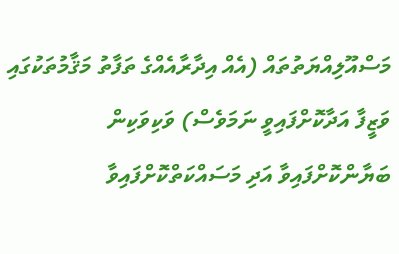މަސްއޫލިއްޔަތުތައް (އެއް އިދާރާއެއްގެ ތަފާތު މަޤާމުތަކުގައި ވަޒީފާ އަދާކޮށްފައިވީ ނަމަވެސް) ވަކިވަކިން ބަޔާންކޮށްފައިވާ އަދި މަސައްކަތްކޮށްފައިވާ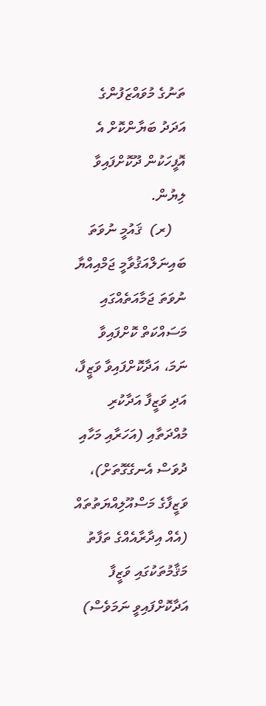ތަނުގެ މުވައްޒަފުންގެ އަދަދު ބަޔާންކޮށް އެ އޮފީހަކުން ދޫކޮށްފައިވާ ލިޔުން.
    (ރ)  ޤައުމީ ނުވަތަ ބައިނަލްއަޤުވާމީ ޖަމްއިއްޔާ ނުވަތަ ޖަމާއަތެއްގައި މަސައްކަތް ކޮށްފައިވާ ނަމަ، އަދާކޮށްފައިވާ ވަޒީފާ، އަދި ވަޒީފާ އަދާކުރި މުއްދަތާއި (އަހަރާއި މަހާއި ދުވަސް އެނގޭގޮތަށް)، ވަޒީފާގެ މަސްއޫލިއްޔަތުތައް (އެއް އިދާރާއެއްގެ ތަފާތު މަޤާމުތަކުގައި ވަޒީފާ އަދާކޮށްފައިވީ ނަމަވެސް)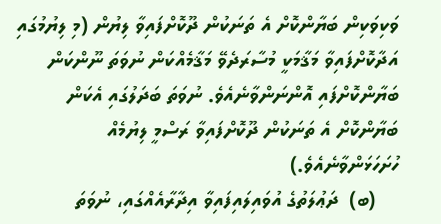ވަކިވަކިން ބަޔާންކޮށް އެ ތަނަކުން ދޫކޮށްފައިވާ ލިޔުން (މި ލިޔުމުގައި އަދާކޮށްފައިވާ މަޤާމަކީ މުސާރަދެވޭ މަޤާމެއްކަން ނުވަތަ ނޫންކަން ބަޔާންކޮށްފައި އޮންނަންވާނެއެވެ. ނުވަތަ ބަދަލުގައި އެކަން ބަޔާންކޮށް އެ ތަނަކުން ދޫކޮށްފައިވާ ރަސްމީ ލިޔުމެއް ހުށަހަޅަންވާނެއެވެ.)
    (ބ)  ދަޢުލަތުގެ އުވައިލައިފައިވާ އިދާރާއެއްގައި، ނުވަތަ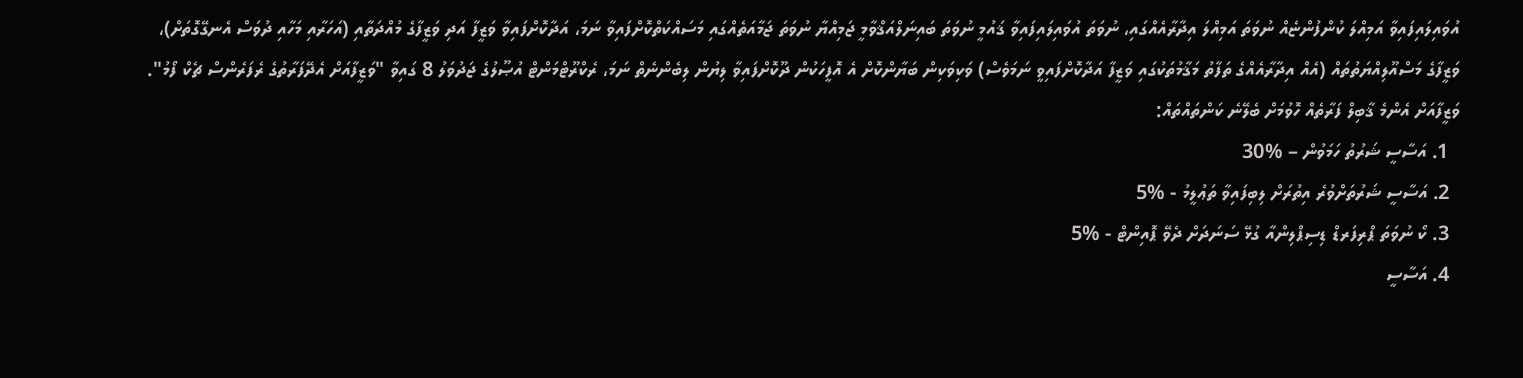އުވައިލައިފައިވާ އަމިއްލަ ކުންފުންޏެއް ނުވަތަ އަމިއްލަ އިދާރާއެއްގައި، ނުވަތަ އުވައިލައިފައިވާ ޤައުމީ ނުވަތަ ބައިނަލްއަޤްވާމީ ޖަމިއްޔާ ނުވަތަ ޖަމާއަތެއްގައި މަސައްކަތްކޮށްފައިވާ ނަމަ، އަދާކޮށްފައިވާ ވަޒީފާ އަދި ވަޒީފާގެ މުއްދަތާއި (އަހަރާއި މަހާއި ދުވަސް އެނގޭގޮތަށް)، ވަޒީފާގެ މަސްއޫލިއްޔަތުތައް (އެއް އިދާރާއެއްގެ ތަފާތު މަޤާމުތަކުގައި ވަޒީފާ އަދާކޮށްފައިވީ ނަމަވެސް) ވަކިވަކިން ބަޔާންކޮށް އެ އޮފީހަކުން ދޫކޮށްފައިވާ ލިޔުން ލިބެންނެތް ނަމަ، ރެކްރޫޓްމަންޓް އުޞޫލުގެ ޖަދުވަލު 8 ގައިވާ "ވަޒީފާއަށް އެދޭފަރާތުގެ ރެފަރެންސް ޗެކް ފޯމު".
ވަޒީފާއަށް އެންމެ ޤާބިލް ފަރާތެއް ހޮވުމަށް ބެލޭނެ ކަންތައްތައް:
  1. އަސާސީ ޝަރުތު ހަމަވުން – %30
  2. އަސާސީ ޝަރުތަށްވުރެ އިތުރަށް ލިބިފައިވާ ތަޢުލީމު - %5
  3. ކޯ ނުވަތަ ޕްރިފަރޑް ޑިސިޕްލިންއާ ގުޅޭ ސަނަދަށް ދެވޭ ޕޮއިންޓް - %5
  4. އަސާސީ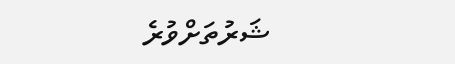ޝަރުތަށްވުރެ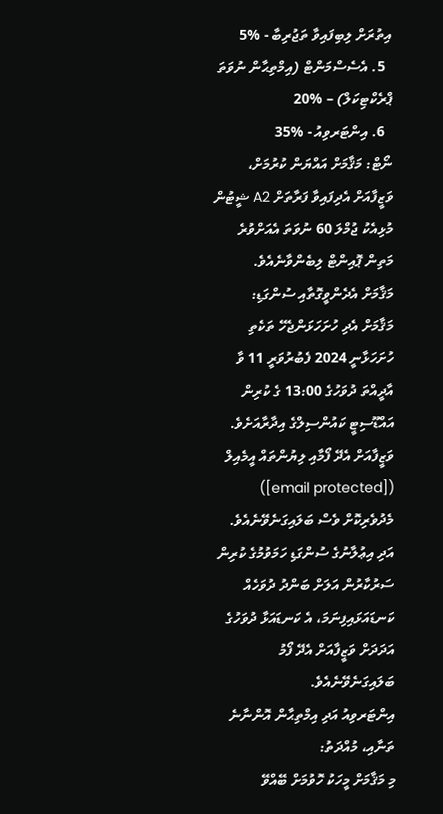އިތުރަށް ލިބިފައިވާ ތަޖުރިބާ - %5
  5. އެސެސްމަންޓް (އިމްތިޙާން ނުވަތަ ޕްރެކްޓިކަލް) – %20
  6. އިންޓަރވިއު - %35
ނޯޓް: މަޤާމަށް އައްޔަން ކުރުމަށް، ވަޒީފާއަށް އެދިފައިވާ ފަރާތަށް A2 ޝީޓުން މުޅިއެކު ޖުމްލަ 60 ނުވަތަ އެއަށްވުރެ މަތިން ޕޮއިންޓް ލިބެންވާނެއެވެ.
މަޤާމަށް އެދެންވީގޮތާއި ސުންގަޑި:
މަޤާމަށް އެދި ހުށަހަޅަންޖެހޭ ތަކެތި ހުށަހަޅާނީ 2024 ފެބުރުވަރީ 11 ވާ އާދީއްތަ ދުވަހުގެ 13:00 ގެ ކުރިން އައްޑޫސިޓީ ކައުންސިލްގެ އިދާރާއަށެވެ. ވަޒީފާއަށް އެދޭ ފޯމާއި ލިޔުންތައް އީމެއިލް ([email protected]) މެދުވެރިކޮށް ވެސް ބަލައިގަނެވޭނެއެވެ. އަދި އިޢުލާނުގެ ސުންގަޑި ހަމަވުމުގެ ކުރިން ސަރުކާރުން އަލަށް ބަންދު ދުވަހެއް ކަނޑައަޅައިފިނަމަ، އެ ކަނޑައަޅާ ދުވަހުގެ އަދަދަށް ވަޒީފާއަށް އެދޭ ފޯމު ބަލައިގަނެވޭނެއެވެ.
އިންޓަރވިއު އަދި އިމްތިޙާން އޮންނާނެ ތަނާއި، މުއްދަތު:
މި މަޤާމަށް މީހަކު ހޮވުމަށް ބޭއްވޭ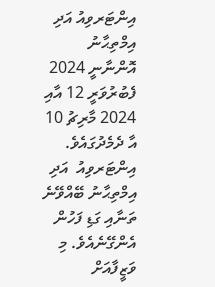އިންޓަރވިއު އަދި އިމްތިޙާނު އޮންނާނީ 2024 ފެބުރުވަރީ 12 އާއި 2024 މާރިޗު 10 އާ ދެމެދުގައެވެ. އިންޓަރވިއު  އަދި އިމްތިޙާނު ބޭއްވޭނެ ތަނާއި ގަޑި ފަހުން އެންގޭނެއެވެ. މި ވަޒީފާއަށް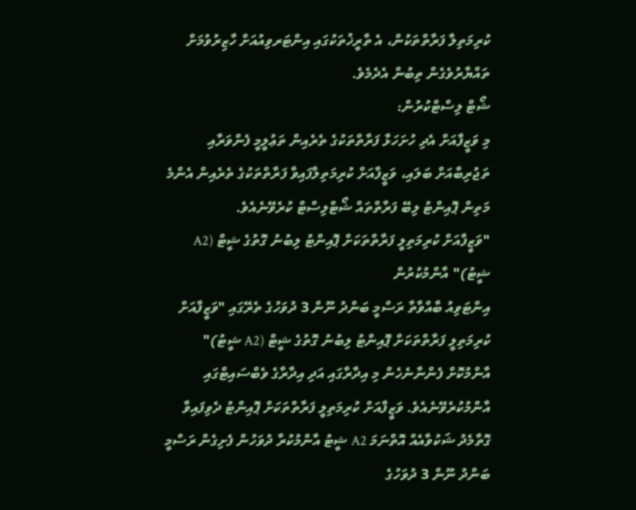ކުރިމަތިލާ ފަރާތްތަކުން، އެ ތާރީޚުތަކުގައި އިންޓަރވިއުއަށް ހާޒިރުވުމަށް ތައްޔާރުވެގެން ތިބުން އެދެމެވެ.
ޝޯޓް ލިސްޓްކުރުން:
މި ވަޒީފާއަށް އެދި ހުށަހަޅާ ފަރާތްތަކުގެ ތެރެއިން ތަޢުލީމީ ފެންވަރާއި ތަޖުރިބާއަށް ބަލައި، ވަޒީފާއަށް ކުރިމަތިލާފައިވާ ފަރާތްތަކުގެ ތެރެއިން އެންމެ މަތިން ޕޮއިންޓު ލިބޭ ފަރާތްތައް ޝޯޓްލިސްޓް ކުރެވޭނެއެވެ.
"ވަޒީފާއަށް ކުރިމަތިލީ ފަރާތްތަކަށް ޕޮއިންޓު ލިބުނު ގޮތުގެ ޝީޓް (A2 ޝީޓު)" އާންމުކުރުން
އިންޓަވިއު ބާއްވާތާ ރަސްމީ ބަންދު ނޫން 3 ދުވަހުގެ ތެރޭގައި "ވަޒީފާއަށް ކުރިމަތިލީ ފަރާތްތަކަށް ޕޮއިންޓު ލިބުނު ގޮތުގެ ޝީޓް (A2 ޝީޓު)" އާންމުކޮށް ފެންނާނެހެން މި އިދާރާގައި އަދި އިދާރާގެ ވެބްސައިޓްގައި އާންމުކުރެވޭނެއެވެ. ވަޒީފާއަށް ކުރިމަތިލީ ފަރާތްތަކަށް ޕޮއިންޓު ދެވިފައިވާ ގޮތާމެދު ޝަކުވާއެއް އޮތްނަމަ A2 ޝީޓު އާންމުކުރާ ދުވަހުން ފެށިގެން ރަސްމީ ބަންދު ނޫން 3 ދުވަހުގެ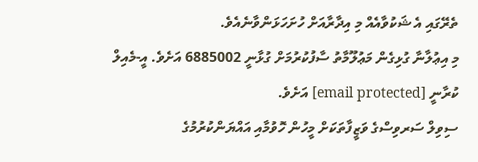ތެރޭގައި އެ ޝަކުވާއެއް މި އިދާރާއަށް ހުށަހަޅަންވާނެއެވެ.
މި އިޢުލާނާ ގުޅިގެން މަޢުލޫމާތު ސާފުކުރުމަށް ގުޅާނީ 6885002 އަށެވެ. އީ-މެއިލް ކުރާނީ [email protected] އަށެވެ.
ސިވިލް ސަރވިސްގެ ވަޒީފާތަކަށް މީހުން ހޮވުމާއި އައްޔަންކުރުމުގެ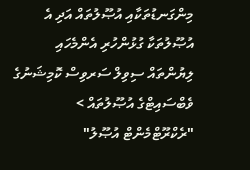މިންގަނޑުތަކާއި އުޞޫލުތައް އަދި އެ އުޞޫލުތަކާ ގުޅުންހުރި އެންމެހައި ލިޔުންތައް ސިވިލް ސަރވިސް ކޮމިޝަނުގެ ވެބްސައިޓްގެ އުޞޫލުތައް > "ރެކްރޫޓްމެންޓް އުޞޫލު"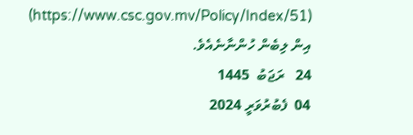(https://www.csc.gov.mv/Policy/Index/51) އިން ލިބެން ހުންނާނެއެވެ.
24   ރަޖަބު  1445
04  ފެބުރުވަރީ 2024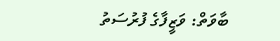ބާވަތް: ވަޒީފާގެ ފުރުސަތު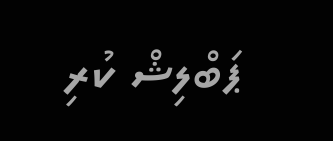ޕަބްލިޝް ކުރި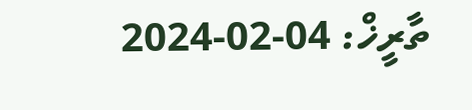ތާރީޚް: 04-02-2024